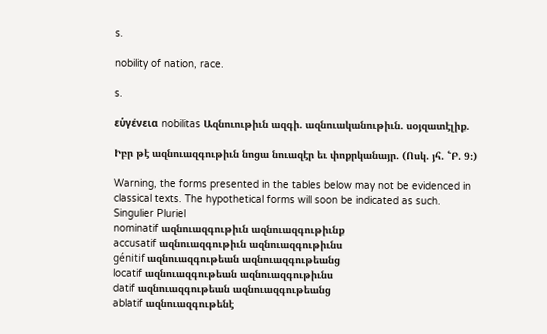s.

nobility of nation, race.

s.

εὑγένεια nobilitas Ազնուութիւն ազգի. ազնուականութիւն. սօյզատէլիք.

Իբր թէ ազնուազգութիւն նոցա նուազէր եւ փոքրկանայր. (Ոսկ. յհ. ՟Բ. 9։)

Warning, the forms presented in the tables below may not be evidenced in classical texts. The hypothetical forms will soon be indicated as such.
Singulier Pluriel
nominatif ազնուազգութիւն ազնուազգութիւնք
accusatif ազնուազգութիւն ազնուազգութիւնս
génitif ազնուազգութեան ազնուազգութեանց
locatif ազնուազգութեան ազնուազգութիւնս
datif ազնուազգութեան ազնուազգութեանց
ablatif ազնուազգութենէ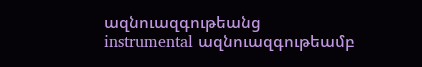ազնուազգութեանց
instrumental ազնուազգութեամբ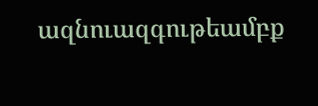ազնուազգութեամբք